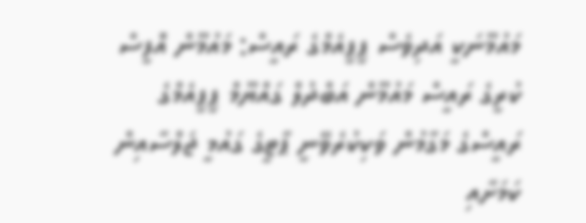މައުމޫނަކީ އަދިވެސް ޕީޕީއެމްގެ ރައީސް: މައުމޫން އޮފީސް
ކުރީގެ ރައީސް މައުމޫން އަބްދުލް ގައްޔޫމް ޕީޕީއެމްގެ ރައީސްގެ މަގާމުން ވަކިކުރެވޭނީ ޕާޓީގެ ގައުމީ ޖަލްސާއިން ކަމަށާއި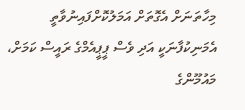މިހާތަނަށް އެގޮތަށް އަމަލުކޮށްފައިނުވާތީ އެމަނިކުފާނަކީ އަދި ވެސް ޕީޕީއެމްގެ ރައީސް ކަމަށް، މައުމޫންގެ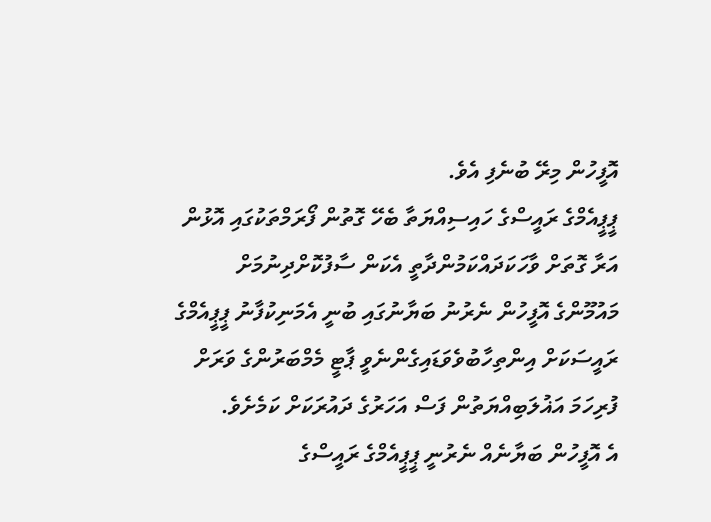އޮފީހުން މިރޭ ބުނެފި އެވެ.
ޕީޕީއެމްގެ ރައީސްގެ ހައިސިއްޔަތާ ބެހޭ ގޮތުން ފޯރަމްތަކުގައި އޮޅުން އަރާ ގޮތަށް ވާހަކަދައްކަމުންދާތީ އެކަން ސާފުކޮށްދިނުމަށް މައުމޫންގެ އޮފީހުން ނެރުނު ބަޔާނުގައި ބުނީ އެމަނިކުފާނު ޕީޕީއެމްގެ ރައީސަކަށް އިންތިހާބުވެވަޑައިގެންނެވީ ޕާޓީ މެމްބަރުންގެ ވަރަށް ފުރިހަމަ އަޣުލަބިއްޔަތުން ފަސް އަހަރުގެ ދައުރަކަށް ކަމެށެވެ.
އެ އޮފީހުން ބަޔާނެއް ނެރުނީ ޕީޕީއެމްގެ ރައީސްގެ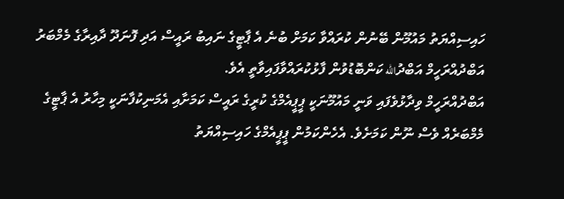ހައިސިއްޔަތު މައުމޫން ބޭނުން ކުރައްވާ ކަމަށް ބުނެ އެ ޕާޓީގެ ނައިބު ރައީސް އަދި ފޮނަދޫ ދާއިރާގެ މެމްބަރު އަބްދުއްރަހީމް އަބްދުالله ކަންބޮޑުވުން ފާޅުކުރައްވާފައިވާތީ އެވެ.
އަބްދުއްރަހީމް ވިދާޅުވެފައި ވަނީ މައުމޫނަކީ ޕީޕީއެމްގެ ކުރީގެ ރައީސް ކަމަށާއި އެމަނިކުފާނަކީ މިހާރު އެ ޕާޓީގެ މެމްބަރެއް ވެސް ނޫން ކަމަށެވެ. އެހެންކަމުން ޕީޕީއެމްގެ ހައިސިއްޔަތު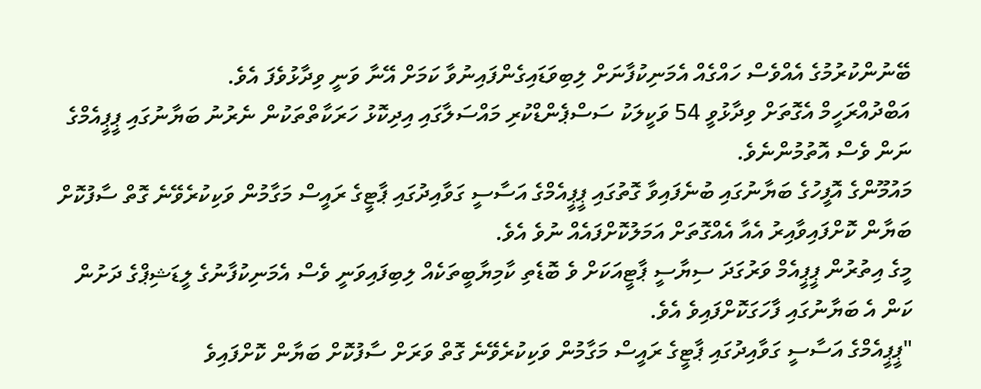ބޭނުންކުރުމުގެ އެއްވެސް ހައްގެއް އެމަނިކުފާނަށް ލިބިވަޑައިގެންފައިނުވާ ކަމަށް އޭނާ ވަނީ ވިދާޅުވެފަ އެވެ.
އަބްދުއްރަހީމް އެގޮތަށް ވިދާޅުވީ 54 ވަކީލަކު ސަސްޕެންޑްކުރި މައްސަލާގައި އިދިކޮޅު ހަރަކާތްތަކުން ނެރުނު ބަޔާނުގައި ޕީޕީއެމްގެ ނަން ވެސް އޮތުމުންނެވެ.
މައުމޫންގެ އޮފީހުގެ ބަޔާނުގައި ބުނެފައިވާ ގޮތުގައި ޕީޕީއެމްގެ އަސާސީ ގަވާއިދުގައި ޕާޓީގެ ރައީސް މަގާމުން ވަކިކުރެވޭނެ ގޮތް ސާފުކޮށް ބަޔާން ކޮށްފައިވާއިރު އެއާ އެއްގޮތަށް އަމަލުކޮށްފައެއް ނުވެ އެވެ.
މީގެ އިތުރުން ޕީޕީއެމް ވަރުގަދަ ސިޔާސީ ޕާޓީއަކަށް ވެ ބޮޑެތި ކާމިޔާބީތަކެއް ލިބިފައިވަނީ ވެސް އެމަނިކުފާނުގެ ލީޑަޝިޕްގެ ދަށުން ކަން އެ ބަޔާނުގައި ފާހަގަކޮށްފައިވެ އެވެ.
"ޕީޕީއެމްގެ އަސާސީ ގަވާއިދުގައި ޕާޓީގެ ރައީސް މަގާމުން ވަކިކުރެވޭނެ ގޮތް ވަރަށް ސާފުކޮށް ބަޔާން ކޮށްފައިވެ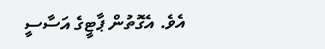އެވެ. އެގޮތުން ޕާޓީގެ އަސާސީ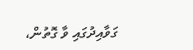ގަވާއިދުގައި ވާ ގޮތުން،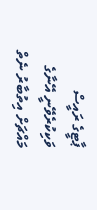ޕާޓީގެ ރައީސް ވަކިކުރެވޭނީ އޭނާގެ މައްޗަށް އިތުބާރު ނެތް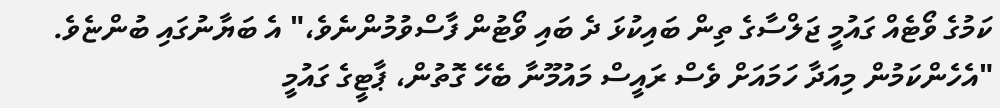ކަމުގެ ވޯޓެއް ގައުމީ ޖަލްސާގެ ތިން ބައިކުޅަ ދެ ބައި ވޯޓުން ފާސްވުމުންނެވެ،" އެ ބަޔާނުގައި ބުންޏެވެ.
"އެހެންކަމުން މިއަދާ ހަމައަށް ވެސް ރައީސް މައުމޫނާ ބެހޭ ގޮތުން، ޕާޓީގެ ގައުމީ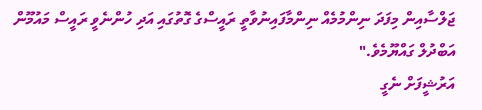ޖަލްސާއިން މިފަދަ ނިންމުމެއް ނިންމާފައިނުވާތީ ރައީސްގެ ގޮތުގައި އަދި ހުންނެވީ ރައީސް މައުމޫން އަބްދުލް ގައްޔޫމެވެ."
އަރުޝީފަށް ނެގީ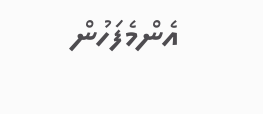އެންމެފަހުން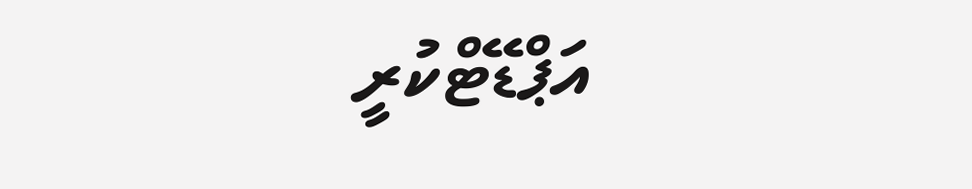އަޕްޑޭޓްކުރީ